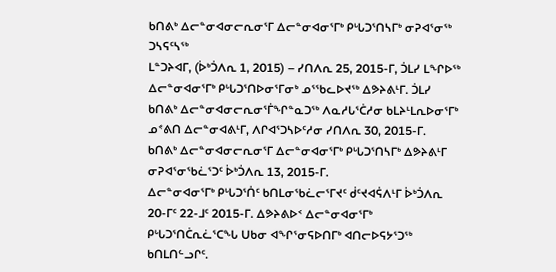ᑲᑎᕕᒃ ᐃᓕᓐᓂᐊᓂᓕᕆᓂᕐᒥ ᐃᓕᓐᓂᐊᓂᕐᒥᒃ ᑭᒡᒐᑐᕐᑎᓴᒥᒃ ᓂᕈᐊᕐᓂᖅ
ᑐᓴᕋᑦᓴᖅ
ᒪᓐᑐᔨᐊᒥ, (ᐆᒃᑑᐱᕆ 1, 2015) – ᓯᑎᐱᕆ 25, 2015-ᒥ, ᑑᒪᓯ ᒪᖏᐅᖅ ᐃᓕᓐᓂᐊᓂᕐᒥᒃ ᑭᒡᒐᑐᕐᑎᐅᓂᕐᒥᓂᒃ ᓄᕐᖃᓚᐅᔪᖅ ᐃᕗᔨᕕᒻᒥ. ᑑᒪᓯ ᑲᑎᕕᒃ ᐃᓕᓐᓂᐊᓂᓕᕆᓂᕐᒦᖏᓐᓇᑐᖅ ᐱᓇᓱᒐᕐᑖᓱᓂ ᑲᒪᔨᒻᒪᕆᐅᓂᕐᒥᒃ ᓄᕝᕕᑎ ᐃᓕᓐᓂᐊᕕᒻᒥ, ᐱᒋᐊᕐᑐᓴᐅᑦᓱᓂ ᓯᑎᐱᕆ 30, 2015-ᒥ.
ᑲᑎᕕᒃ ᐃᓕᓐᓂᐊᓂᓕᕆᓂᕐᒥ ᐃᓕᓐᓂᐊᓂᕐᒥᒃ ᑭᒡᒐᑐᕐᑎᓴᒥᒃ ᐃᕗᔨᕕᒻᒥ ᓂᕈᐊᕐᓂᖃᓛᕐᑐᑦ ᐆᒃᑑᐱᕆ 13, 2015-ᒥ.
ᐃᓕᓐᓂᐊᓂᕐᒥᒃ ᑭᒡᒐᑐᕐᑏᑦ ᑲᑎᒪᓂᖃᓛᓕᕐᒥᔪᑦ ᑰᑦᔪᐊᕌᐱᒻᒥ ᐆᒃᑑᐱᕆ 20-ᒥᑦ 22-ᒧᑦ 2015-ᒥ. ᐃᕗᔨᕕᐅᑉ ᐃᓕᓐᓂᐊᓂᕐᒥᒃ ᑭᒡᒐᑐᕐᑎᑖᕆᓛᕐᑕᖓ ᑌᑲᓂ ᐊᖏᕐᓂᕋᐅᑎᒥᒃ ᐊᑎᓕᐅᕋᔭᕐᑐᖅ ᑲᑎᒪᑎᓪᓗᒋᑦ.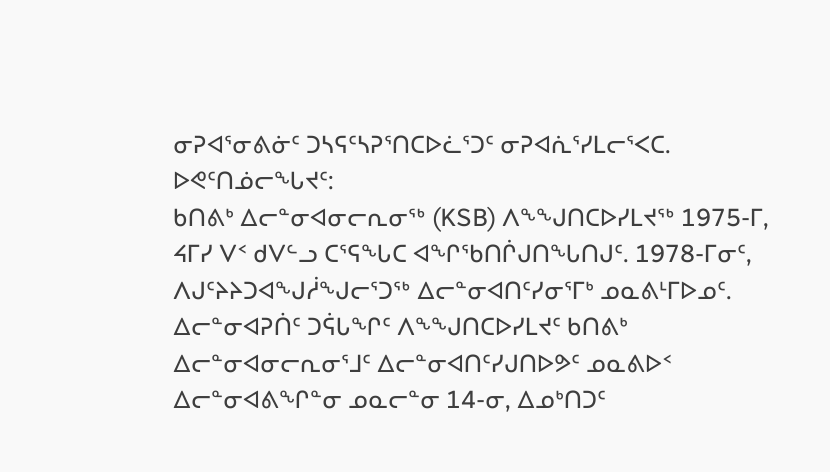ᓂᕈᐊᕐᓂᕕᓃᑦ ᑐᓴᕋᑦᓴᕈᕐᑎᑕᐅᓛᕐᑐᑦ ᓂᕈᐊᕇᕐᓯᒪᓕᕐᐸᑕ.
ᐅᕙᑦᑎᓅᓕᖓᔪᑦ:
ᑲᑎᕕᒃ ᐃᓕᓐᓂᐊᓂᓕᕆᓂᖅ (KSB) ᐱᖕᖑᑎᑕᐅᓯᒪᔪᖅ 1975-ᒥ, ᔦᒥᓯ ᐯᑉ ᑯᐯᓪᓗ ᑕᕐᕋᖓᑕ ᐊᖏᖃᑎᒌᒍᑎᖓᑎᒍᑦ. 1978-ᒥᓂᑦ, ᐱᒍᑦᔨᔨᑐᐊᖑᓲᖑᓕᕐᑐᖅ ᐃᓕᓐᓂᐊᑎᑦᓯᓂᕐᒥᒃ ᓄᓇᕕᒻᒥᐅᓄᑦ. ᐃᓕᓐᓂᐊᕈᑏᑦ ᑐᕌᒐᖏᑦ ᐱᖕᖑᑎᑕᐅᓯᒪᔪᑦ ᑲᑎᕕᒃ ᐃᓕᓐᓂᐊᓂᓕᕆᓂᕐᒧᑦ ᐃᓕᓐᓂᐊᑎᑦᓯᒍᑎᐅᕗᑦ ᓄᓇᕕᐅᑉ ᐃᓕᓐᓂᐊᕕᖏᓐᓂ ᓄᓇᓕᓐᓂ 14-ᓂ, ᐃᓄᒃᑎᑐᑦ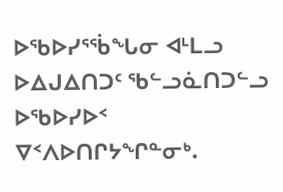ᐅᖃᐅᓯᕐᖄᖓᓂ ᐊᒻᒪᓗ ᐅᐃᒍᐃᑎᑐᑦ ᖃᓪᓗᓈᑎᑐᓪᓗ ᐅᖃᐅᓯᐅᑉ ᐁᑉᐱᐅᑎᒋᔭᖏᓐᓂᒃ.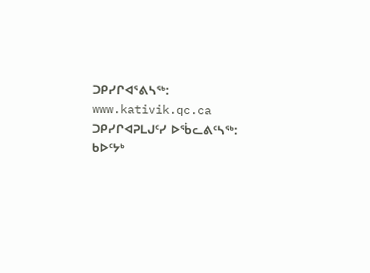ᑐᑭᓯᒋᐊᕐᕕᓴᖅ: www.kativik.qc.ca
ᑐᑭᓯᒋᐊᕈᒪᒍᑦᓯ ᐅᖄᓚᕕᑦᓴᖅ:
ᑲᐅᑦᔭᒃ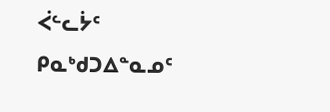ᐹᓪᓚᔮᑦ
ᑭᓇᒃᑯᑐᐃᓐᓇᓄᑦ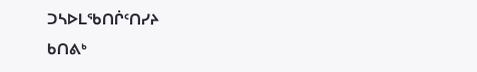ᑐᓴᐅᒪᖃᑎᒌᑦᑎᓯᔨ
ᑲᑎᕕᒃ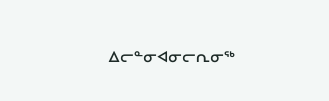ᐃᓕᓐᓂᐊᓂᓕᕆᓂᖅ